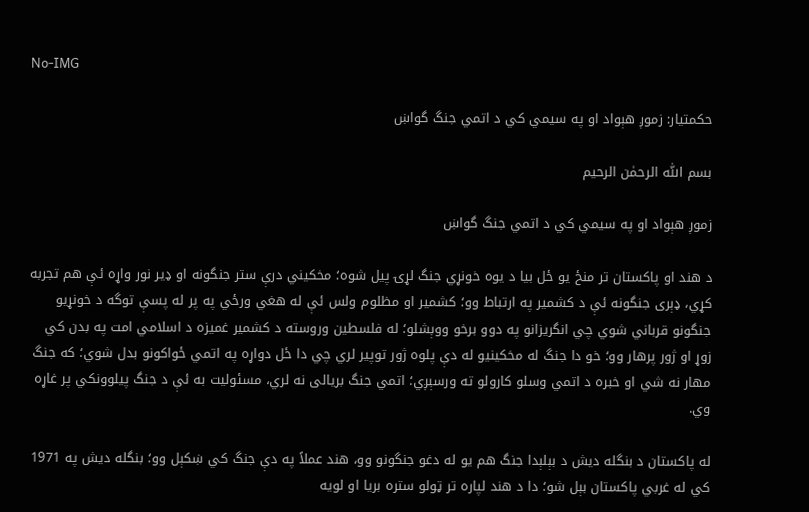No-IMG

حکمتيار: زموږ هېواد او په سيمي كي د اتمي جنگ گواښ

بسم اللّٰه الرحمٰن الرحيم

زموږ هېواد او په سيمي كي د اتمي جنگ گواښ

د هند او پاکستان تر منځ يو ځل بيا د يوه خونړي جنگ لړۍ پيل شوه؛ مخكيني درې ستر جنگونه او ډير نور واړه ئې هم تجربه كړي، ډېرى جنگونه ئې د كشمير په ارتباط وو؛ كشمير او مظلوم ولس ئې له هغي ورځي په پر له پسې توگه د خونړيو جنگونو قرباني شوي چي انگريزانو په دوو برخو ووېشلو؛ له فلسطين وروسته د كشمير غميزه د اسلامي امت په بدن كي زوړ او ژور پرهار وو؛ خو دا جنگ له مخكينيو له دې پلوه ژور توپير لري چي دا ځل دواړه په اتمي ځواكونو بدل شوي؛ كه جنگ مهار نه شي او خبره د اتمي وسلو كارولو ته ورسېږي؛ اتمي جنگ بريالى نه لري، مسئوليت به ئې د جنگ پيلوونكي پر غاړه وي.

له پاكستان د بنگله ديش د بېلېدا جنگ هم يو له دغو جنگونو وو، هند عملاً په دې جنگ كي ښكېل وو؛ بنگله ديش په 1971 كي له غربي پاكستان بېل شو؛ دا د هند لپاره تر ټولو ستره بريا او لويه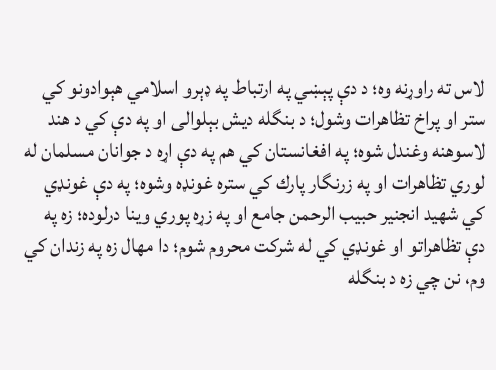لاس ته راوړنه وه؛ د دې پېښي په ارتباط په ډېرو اسلامي هېوادونو كي ستر او پراخ تظاهرات وشول؛ د بنگله ديش بېلوالى او په دې كي د هند لاسوهنه وغندل شوه؛ په افغانستان كي هم په دې اړه د جوانان مسلمان له لوري تظاهرات او په زرنگار پارك كي ستره غونډه وشوه؛ په دې غونډي كي شهيد انجنير حبيب الرحمن جامع او په زړه پوري وينا درلوده؛ زه په دې تظاهراتو او غونډي كي له شركت محروم شوم؛ دا مهال زه په زندان كي وم، نن چي زه د بنگله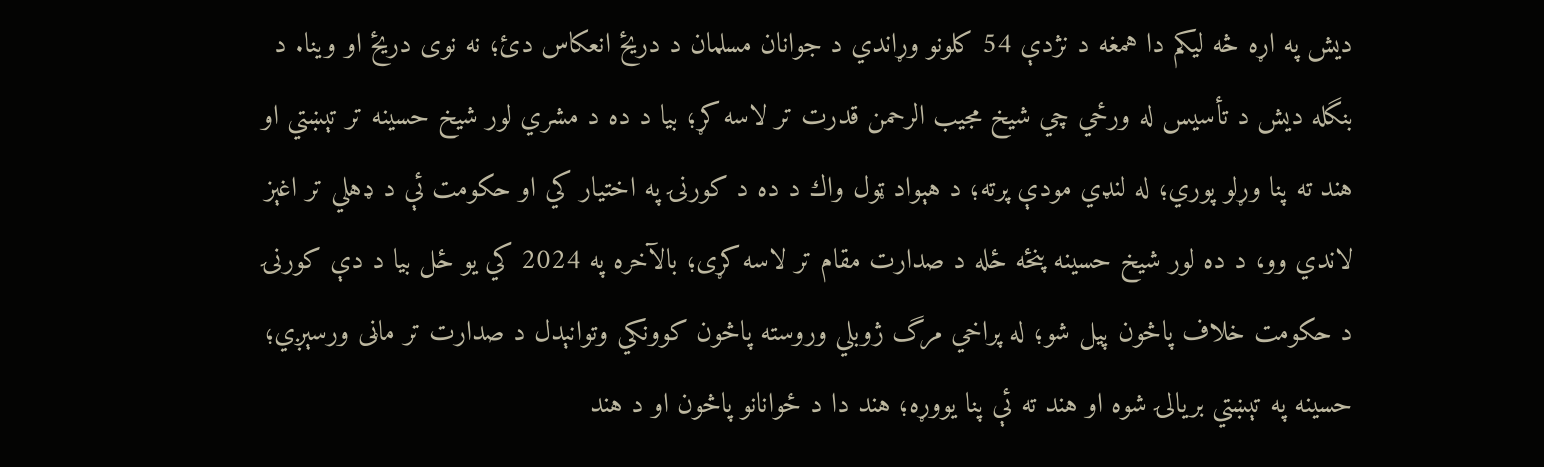ديش په اړه څه ليكم دا همغه د نژدې 54 كلونو وړاندي د جوانان مسلمان د دريځ انعكاس دئ؛ نه نوى دريځ او وينا. د بنگله ديش د تأسيس له ورځي چي شيخ مجيب الرحمن قدرت تر لاسه كړ؛ بيا د ده د مشري لور شيخ حسينه تر تېښتي او هند ته پنا وړلو پوري؛ له لنډي مودې پرته؛ د هېواد ټول واك د ده د كورنۍ په اختيار كي او حكومت ئې د ډهلي تر اغېز لاندي وو، د ده لور شيخ حسينه پنځه ځله د صدارت مقام تر لاسه كړى؛ بالآخره په 2024 كي يو ځل بيا د دې كورنۍ د حكومت خلاف پاڅون پيل شو؛ له پراخي مرگ ژوبلي وروسته پاڅون كوونكي وتوانېدل د صدارت تر ماڼى ورسېږي؛ حسينه په تېښتي بريالۍ شوه او هند ته ئې پنا يووړه؛ هند دا د ځوانانو پاڅون او د هند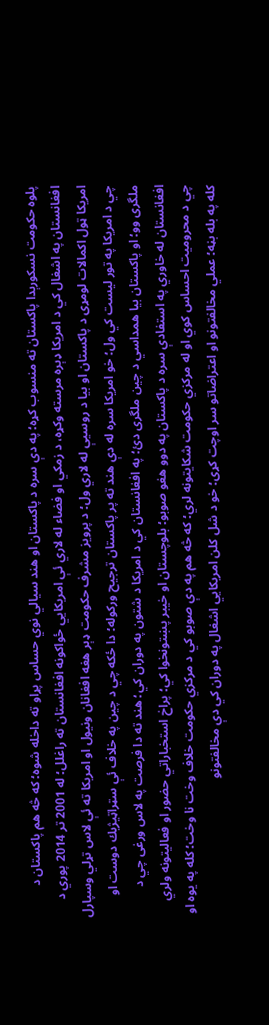پلوه حكومت نسكورېدا پاكستان ته منسوب كړه؛ په دې سره د پاكستان او هند سيالي نوي حساس پړاو ته داخله شوه؛ كه څه هم پاكستان د افغانستان په اشغال كي د امريكا ډېره مرسته وكړه، د زمكي او فضاء له لاري ئې امريكايي ځواكونه افغانستان ته راغلل؛ له 2001 تر 2014 پوري د امريكا ټول اكمالات لومړى د پاكستان او بيا د روسيې له لاري ول؛ د پرويز مشرف حكومت ډېر هغه افغانان ونيول او امريكا ته ئې لاس تړلي وسپارل چي د امريكا په تور ليست كي ول؛ خو امريكا سره له دې هند ته پر پاكستان ترجيح وركوله؛ دا ځكه چي د چين په خلاف ئې سټراټيژيك دوست او ملگرى وو؛ او پاكستان بيا همداسي د چين ملگرى دئ؛ په افغانستان كي د امريكا د شتون په دوران كي؛ هند ته دا فرصت په لاس ورغى چي د افغانستان له خاوري په استفادې سره د پاكستان په دوو هغو صوبو؛ بلوچستان او خيبر پښتونخوا كي؛ پراخ استخباراتي حضور او فعاليتونه ولري چي د محروميت احساس كوي او له مركزي حكومت شكايتونه لري؛ كه څه هم په دې صوبو كي د مركزي حكومت خلاف وخت نا وخت؛ كله په يوه او كله په بله بڼه؛ عملي مخالفتونو او اعتراضاتو سر اوچت كړى؛ خو د شل كلن امريكايي اشغال په دوران كي دې مخالفتونو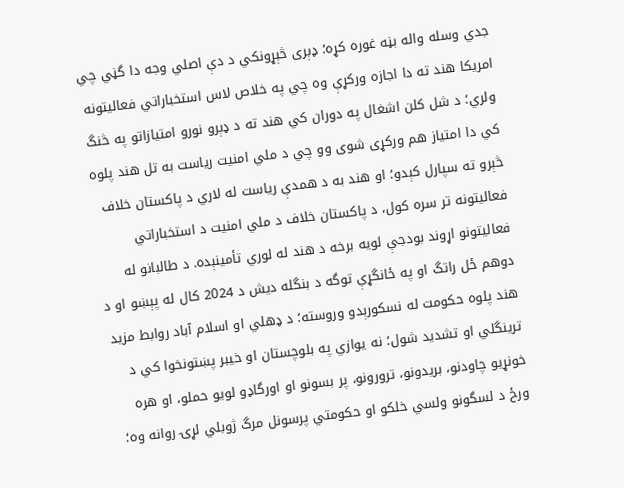جدي وسله واله بڼه غوره كړه؛ ډېرى څېړونكي د دې اصلي وجه دا گڼي چي امريكا هند ته دا اجازه وركړې وه چي په خلاص لاس استخباراتي فعاليتونه ولري؛ د شل كلن اشغال په دوران كي هند ته د ډېرو نورو امتيازاتو په څنگ كي دا امتياز هم وركړى شوى وو چي د ملي امنيت رياست به تل هند پلوه څېرو ته سپارل كېدو؛ او هند به د همدې رياست له لاري د پاكستان خلاف فعاليتونه تر سره كول، د پاكستان خلاف د ملي امنيت د استخباراتي فعاليتونو اړوند بودجې لويه برخه د هند له لوري تأمينېده. د طالبانو له دوهم ځل راتگ او په ځانگړې توگه د بنگله ديش د 2024 كال له پېښو او د هند پلوه حكومت له نسكورېدو وروسته؛ د ډهلي او اسلام آباد روابط مزيد ترينگلي او تشديد شول؛ نه يوازي په بلوچستان او خيبر پښتونخوا كي د خونړيو چاودنو، بريدونو، ترورونو، پر بسونو او اورگاډو لويو حملو، او هره ورځ د لسگونو ولسي خلكو او حكومتي پرسونل مرگ ژوبلي لړۍ روانه وه؛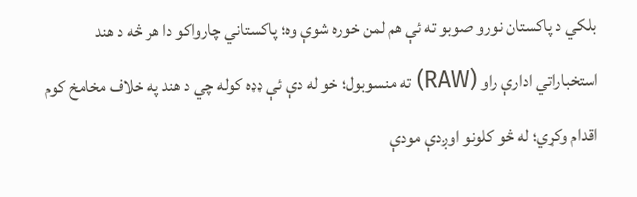بلكي د پاكستان نورو صوبو ته ئې هم لمن خوره شوې وه؛ پاكستاني چارواكو دا هر څه د هند استخباراتي ادارې راو (RAW) ته منسوبول؛ خو له دې ئې ډډه كوله چي د هند په خلاف مخامخ كوم اقدام وكړي؛ له څو كلونو اوږدې مودې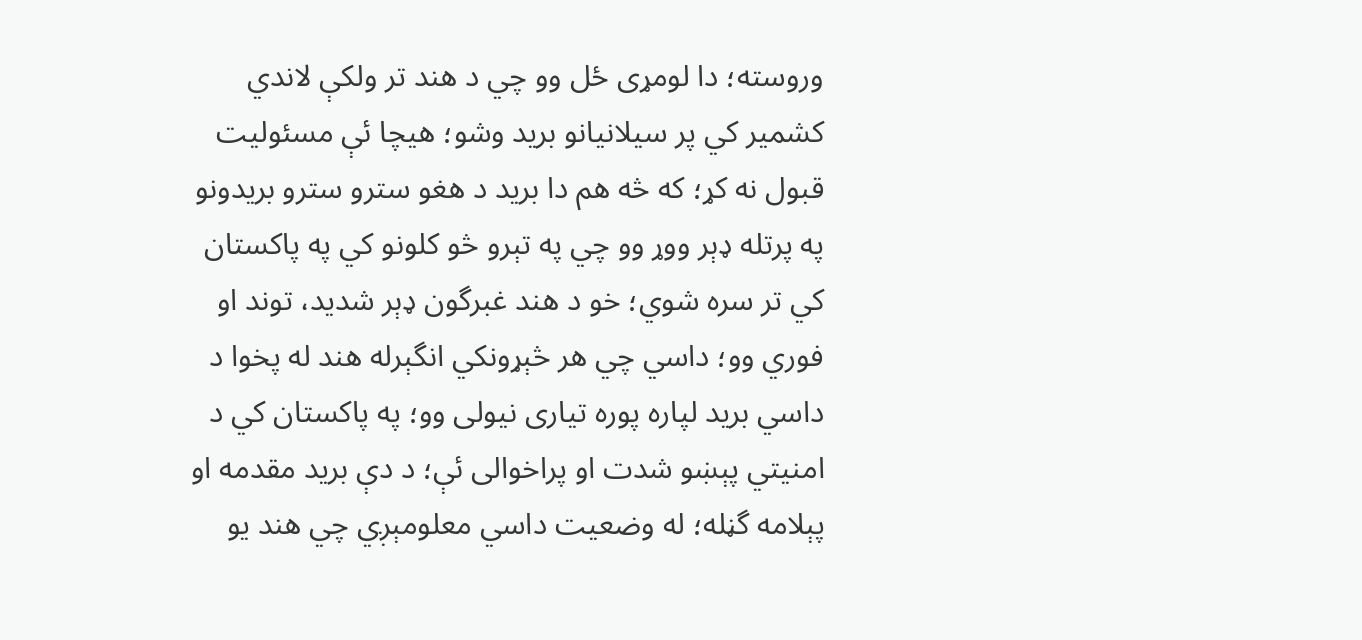وروسته؛ دا لومړى ځل وو چي د هند تر ولكې لاندي كشمير كي پر سيلانيانو بريد وشو؛ هيچا ئې مسئوليت قبول نه كړ؛ كه څه هم دا بريد د هغو سترو سترو بريدونو په پرتله ډېر ووړ وو چي په تېرو څو كلونو كي په پاكستان كي تر سره شوي؛ خو د هند غبرگون ډېر شديد، توند او فوري وو؛ داسي چي هر څېړونكي انگېرله هند له پخوا د داسي بريد لپاره پوره تيارى نيولى وو؛ په پاكستان كي د امنيتي پېښو شدت او پراخوالى ئې؛ د دې بريد مقدمه او پېلامه گڼله؛ له وضعيت داسي معلومېږي چي هند يو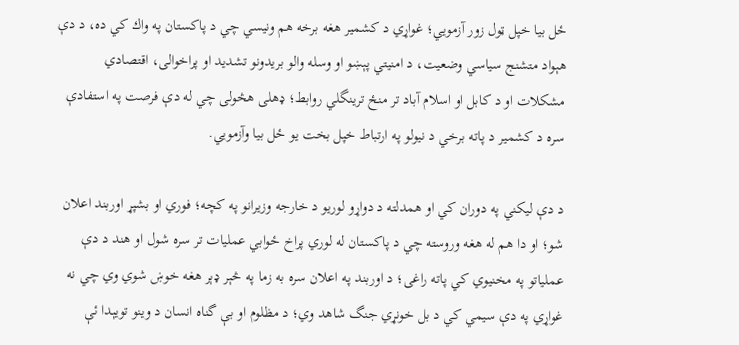ځل بيا خپل ټول زور آزمويي؛ غواړي د كشمير هغه برخه هم ونيسي چي د پاكستان په واك كي ده، د دې هېواد متشنج سياسي وضعيت، د امنيتي پېښو او وسله والو بريدونو تشديد او پراخوالى، اقتصادي مشكلات او د كابل او اسلام آباد تر منځ ترينگلي روابط؛ ډهلى هڅولى چي له دې فرصت په استفادې سره د كشمير د پاته برخي د نيولو په ارتباط خپل بخت يو ځل بيا وآزمويي.

د دې ليكني په دوران كي او همدلته د دواړو لوريو د خارجه وزيرانو په كچه؛ فوري او بشپړ اوربند اعلان شو؛ او دا هم له هغه وروسته چي د پاكستان له لوري پراخ ځوابي عمليات تر سره شول او هند د دې عملياتو په مخنيوي كي پاته راغى؛ د اوربند په اعلان سره به زما په څېر ډېر هغه خوښ شوي وي چي نه غواړي په دې سيمي كي د بل خونړي جنگ شاهد وي؛ د مظلوم او بې گناه انسان د وينو تويېدا ئې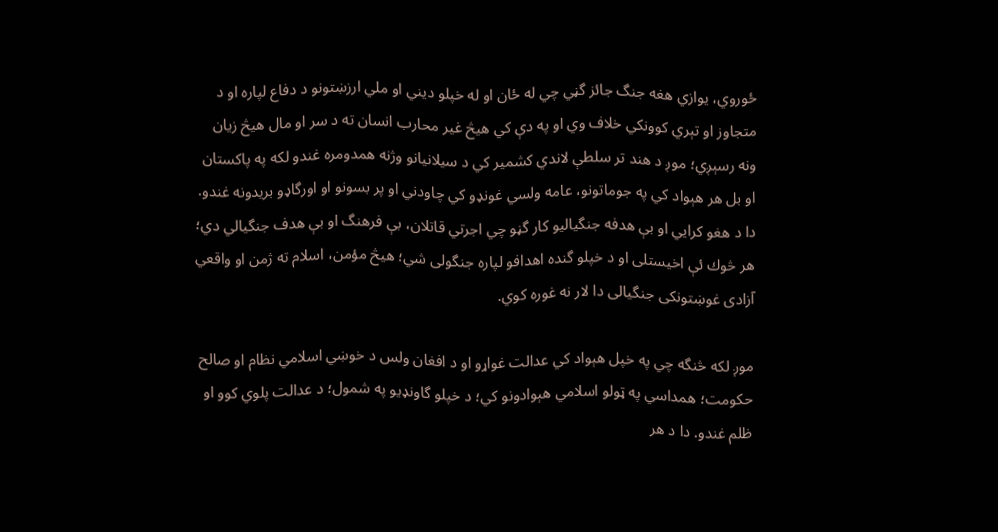ځوروي، يوازي هغه جنگ جائز گڼي چي له ځان او له خپلو ديني او ملي ارزښتونو د دفاع لپاره او د متجاوز او تېري كوونكي خلاف وي او په دې كي هيڅ غير محارب انسان ته د سر او مال هيڅ زيان ونه رسېږي؛ موږ د هند تر سلطې لاندي كشمير كي د سيلانيانو وژنه همدومره غندو لكه په پاكستان او بل هر هېواد كي په جوماتونو، عامه ولسي غونډو كي چاودني او پر بسونو او اورگاډو بريدونه غندو. دا د هغو كرايي او بې هدفه جنگياليو كار گڼو چي اجرتي قاتلان، بې فرهنگ او بې هدف جنگيالي دي؛ هر څوك ئې اخيستلى او د خپلو گنده اهدافو لپاره جنگولى شي؛ هيڅ مؤمن، اسلام ته ژمن او واقعي آزادى غوښتونكى جنگيالى دا لار نه غوره كوي.

موږ لكه څنگه چي په خپل هېواد كي عدالت غواړو او د افغان ولس د خوښي اسلامي نظام او صالح حكومت؛ همداسي په ټولو اسلامي هېوادونو كي؛ د خپلو گاونډيو په شمول؛ د عدالت پلوي كوو او ظلم غندو. دا د هر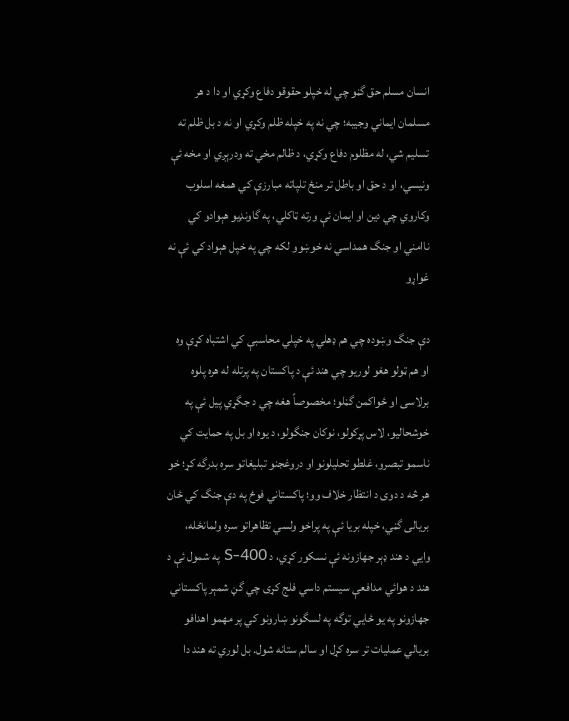انسان مسلم حق گڼو چي له خپلو حقوقو دفاع وكړي او دا د هر مسلمان ايماني وجيبه؛ چي نه په خپله ظلم وكړي او نه د بل ظلم ته تسليم شي، له مظلوم دفاع وكړي، د ظالم مخي ته ودرېږي او مخه ئې ونيسي، او د حق او باطل تر منځ تلپاته مبارزې كي همغه اسلوب وكاروي چي دين او ايمان ئې ورته ټاكلي، په گاونډيو هېوادو كي ناامني او جنگ همداسي نه خوښوو لكه چي په خپل هېواد كي ئې نه غواړو

دې جنگ وښوده چي هم ډهلي په خپلي محاسبې كي اشتباه كړې وه او هم ټولو هغو لوريو چي هند ئې د پاكستان په پرتله له هره پلوه برلاسى او ځواكمن گڼلو؛ مخصوصاً هغه چي د جگړي پيل ئې په خوشحاليو، لاس پړكولو، نوكان جنگولو، د يوه او بل په حمايت كي ناسمو تبصرو، غلطو تحليلونو او دروغجنو تبليغاتو سره بدرگه كړ؛ خو هر څه د دوى د انتظار خلاف وو؛ پاكستاني فوځ په دې جنگ كي ځان بريالى گڼي، خپله بريا ئې په پراخو ولسي تظاهراتو سره ولمانځله، وايي د هند ډېر جهازونه ئې نسكور كړي، د S-400 په شمول ئې د هند د هوائي مدافعې سيستم داسي فلج کړى چي گڼ شمېر پاكستاني جهازونو په يو ځايي توگه په لسگونو ښارونو کي پر مهمو اهدافو بريالي عمليات تر سره کړل او سالم ستانه شول. بل لوري ته هند دا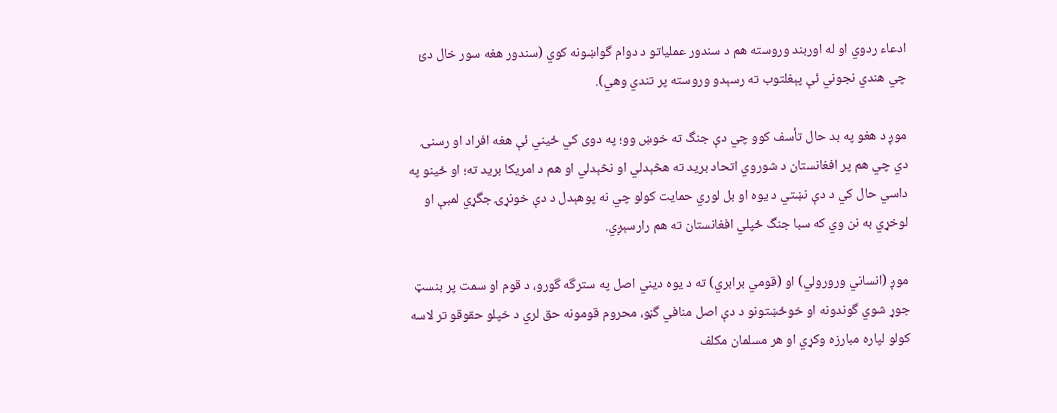ادعاء ردوي او له اوربند وروسته هم د سندور عملياتو د دوام گواښونه كوي (سندور هغه سور خال دئ چي هندي نجوني ئې پېغلتوب ته رسېدو وروسته پر تندي وهي).

موږ د هغو په بد حال تأسف كوو چي دې جنگ ته خوښ وو؛ په دوى كي ځيني ئې هغه افراد او رسنۍ دي چي هم پر افغانستان د شوروي اتحاد بريد ته هڅېدلي او نڅېدلي او هم د امريكا بريد ته؛ او ځينو په داسي حال كي د دې نښتي د يوه او بل لوري حمايت كولو چي نه پوهېدل د دې خونړۍ جگړي لمبې او لوخړي به نن وي كه سبا جنگ ځپلي افغانستان ته هم رارسېږي.

موږ (انساني ورورولي) او (قومي برابري) ته د يوه ديني اصل په سترگه گورو، د قوم او سمت پر بنسټ جوړ شوي گوندونه او خوځښتونو د دې اصل منافي گڼو، محروم قومونه حق لري د خپلو حقوقو تر لاسه كولو لپاره مبارزه وكړي او هر مسلمان مكلف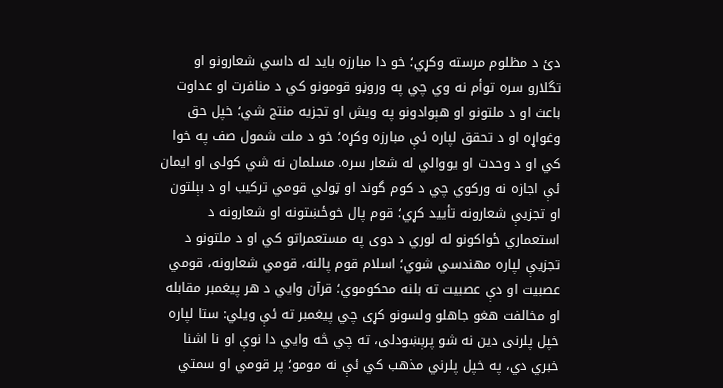دئ د مظلوم مرسته وكړي؛ خو دا مبارزه بايد له داسي شعارونو او تگلارو سره توأم نه وي چي په وروڼو قومونو كي د منافرت او عداوت باعث او د ملتونو او هېوادونو په ويش او تجزيه منتج شي؛ خپل حق وغواړه او د تحقق لپاره ئې مبارزه وكړه؛ خو د ملت شمول صف په خوا كي او د وحدت او يووالي له شعار سره. مسلمان نه شي كولى او ايمان ئې اجازه نه وركوي چي د كوم گوند او ټولي قومي تركيب او د بېلتون او تجزيې شعارونه تأييد كړي؛ قوم پال خوځښتونه او شعارونه د استعماري ځواكونو له لوري د دوى په مستعمراتو كي او د ملتونو د تجزيې لپاره مهندسي شوي؛ اسلام قوم پالنه، قومي شعارونه، قومي عصبيت او دې عصبيت ته بلنه محكوموي؛ قرآن وايي د هر پيغمبر مقابله او مخالفت هغو جاهلو ولسونو كړى چي پيغمبر ته ئې ويلي: ستا لپاره خپل پلرنى دين نه شو پرېښودلى، ته چي څه وايي دا نوې او نا اشنا خبري دي، په خپل پلرني مذهب كي ئې نه مومو؛ پر قومي او سمتي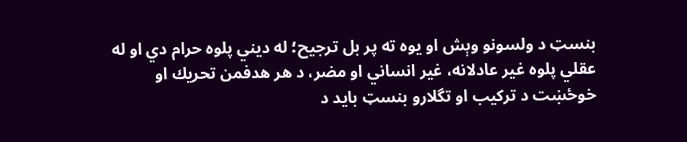بنسټ د ولسونو وېش او يوه ته پر بل ترجيح؛ له ديني پلوه حرام دي او له عقلي پلوه غير عادلانه، غير انساني او مضر، د هر هدفمن تحريك او خوځښت د تركيب او تگلارو بنسټ بايد د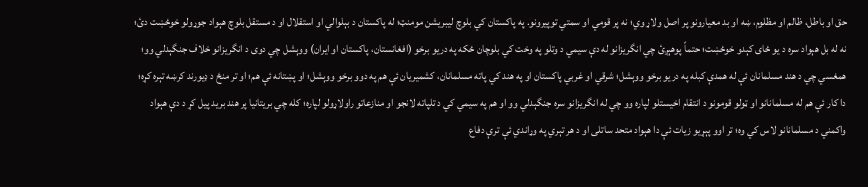حق او باطل، ظالم او مظلوم، ښه او بد معيارونو پر اصل ولاړ وي؛ نه پر قومي او سمتي توپيرونو. په پاكستان كي بلوچ ليبريشن مومنټ؛ له پاكستان د بېلوالي او استقلال او د مستقل بلوچ هېواد جوړولو خوځښت دئ؛ نه له بل هېواد سره د يو ځاى كېدو خوځښت؛ حتماً پوهېږئ چي انگريزانو له دې سيمي د وتلو په وخت كي بلوچان ځكه په دريو برخو (افغانستان، پاكستان او ايران) ووېشل چي دوى د انگريزانو خلاف جنگېدلي وو؛ همغسي چي د هند مسلمانان ئې له همدې كبله په دريو برخو ووېشل؛ شرقي او غربي پاكستان او په هند كي پاته مسلمانان، كشميريان ئې هم په دوو برخو ووېشل؛ او پښتانه ئې هم؛ او تر منځ د ډيورند كرښه تېره كړه؛ دا كار ئې هم له مسلمانانو او ټولو قومونو د انتقام اخيستلو لپاره وو چي له انگريزانو سره جنگېدلي وو او هم په سيمي كي د تلپاته لانجو او منازعاتو راولاړولو لپاره؛ كله چي بريتانيا پر هند بريد پيل كړ د دې هېواد واكمني د مسلمانانو لاس كي وه؛ تر اوو پېړيو زيات ئې دا هېواد متحد ساتلى او د هر تېري په وړاندي ئې ترې دفاع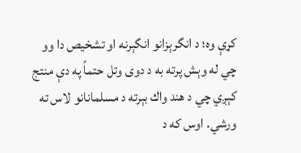كړې وه؛ د انگرېزانو انگېرنه او تشخيص دا وو چي له وېش پرته به د دوى وتل حتماً په دې منتج كېږي چي د هند واك بېرته د مسلمانانو لاس ته ورشي. اوس كه د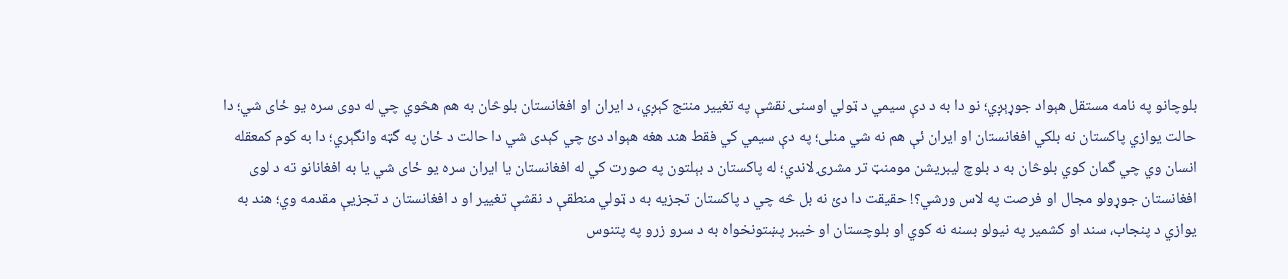بلوچانو په نامه مستقل هېواد جوړېږي؛ نو دا به د دې سيمي د ټولي اوسنۍ نقشې په تغيير منتج كېږي، د ايران او افغانستان بلوڅان به هم هڅوي چي له دوى سره يو ځاى شي؛ دا حالت يوازي پاكستان نه بلكي افغانستان او ايران ئې هم نه شي منلى؛ په دې سيمي كي فقط هند هغه هېواد دئ چي كېدى شي دا حالت د ځان په گټه وانگېري؛ دا به كوم كمعقله انسان وي چي گمان كوي بلوڅان به د بلوچ ليبريشن مومنټ تر مشرۍ لاندي؛ له پاكستان د بېلتون په صورت كي له افغانستان يا ايران سره يو ځاى شي يا به افغانانو ته د لوى افغانستان جوړولو مجال او فرصت په لاس ورشي؟! حقيقت دا دئ نه بل څه چي د پاكستان تجزيه به د ټولي منطقې د نقشې تغيير او د افغانستان د تجزيې مقدمه وي؛ هند به يوازي د پنجاب، سند او كشمير په نيولو بسنه نه كوي او بلوچستان او خيبر پښتونخواه به د سرو زرو په پتنوس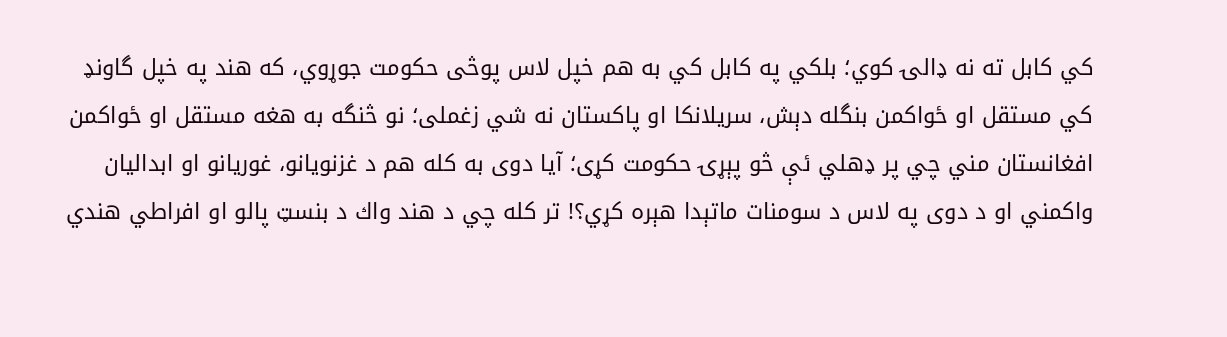كي كابل ته نه ډالۍ كوي؛ بلكي په كابل كي به هم خپل لاس پوڅى حكومت جوړوي، كه هند په خپل گاونډ كي مستقل او ځواكمن بنگله دېش، سريلانكا او پاكستان نه شي زغملى؛ نو څنگه به هغه مستقل او ځواكمن افغانستان مني چي پر ډهلي ئې څو پېړۍ حكومت كړى؛ آيا دوى به كله هم د غزنويانو، غوريانو او ابداليان واكمني او د دوى په لاس د سومنات ماتېدا هېره كړي؟! تر كله چي د هند واك د بنسټ پالو او افراطي هندي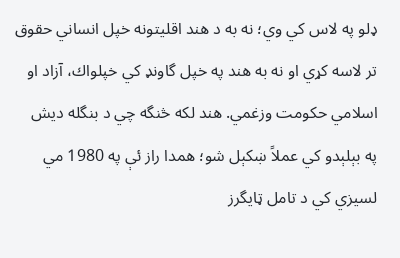ډلو په لاس كي وي؛ نه به د هند اقليتونه خپل انساني حقوق تر لاسه كړي او نه به هند په خپل گاونډ كي خپلواك، آزاد او اسلامي حكومت وزغمي. هند لكه څنگه چي د بنگله ديش په بېلېدو كي عملاً ښكېل شو؛ همدا راز ئې په 1980 مي لسيزي كي د تامل ټايگرز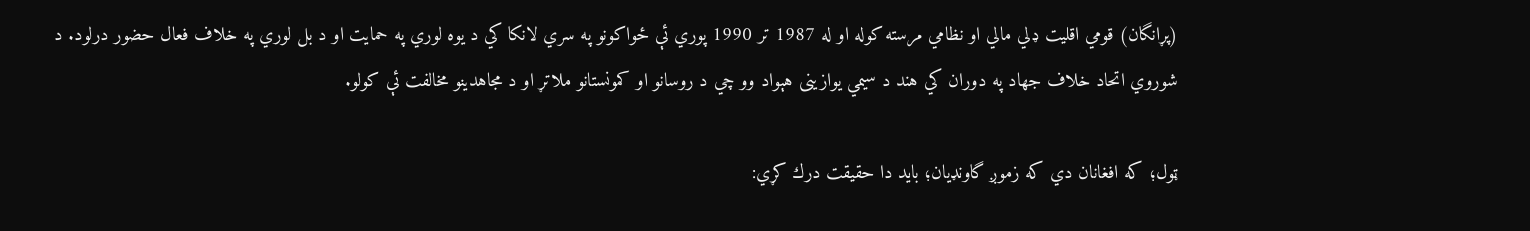(پړانگان) قومي اقليت ډلي مالي او نظامي مرسته كوله او له 1987 تر 1990 پوري ئې ځواكونو په سري لانكا كي د يوه لوري په حمايت او د بل لوري په خلاف فعال حضور درلود. د شوروي اتحاد خلاف جهاد په دوران كي هند د سيمي يوازينى هېواد وو چي د روسانو او كمونستانو ملاتړ او د مجاهدينو مخالفت ئې كولو.

ټول؛ كه افغانان دي كه زموږ گاونډيان؛ بايد دا حقيقت درك كړي: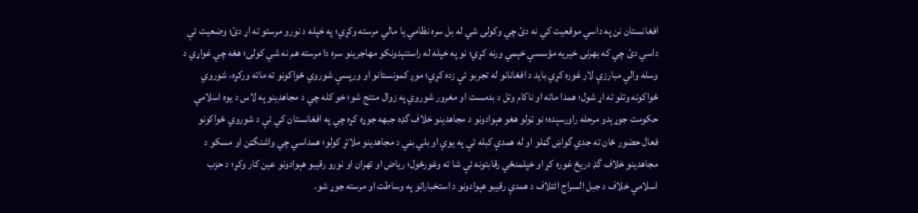افغانستان نن په داسي موقعيت كي نه دئ چي وكولى شي له بل سره نظامي يا مالي مرسته وكړي؛ په خپله د نورو مرستو ته اړ دئ؛ وضعيت ئې داسي دئ چي كه بهرنۍ خيريه مؤسسې خېمي ورنه كړي؛ نو په خپله له راستنېدونكو مهاجرينو سره دا مرسته هم نه شي كولى؛ هغه چي غواړي د وسله والي مبارزې لار غوره كړي بايد د افغانانو له تجربو ئې زده كړي؛ موږ كمونستانو او ورپسې شوروي ځواكونو ته ماته وركړه، شوروي ځواكونه وتلو ته اړ شول؛ همدا ماته او ناكام وتل د بدمست او مغرور شوروي په زوال منتج شو؛ خو كله چي د مجاهدينو په لاس د يوه اسلامي حكومت جوړېدو مرحله راورسېده؛ نو ټولو هغو هېوادونو د مجاهدينو خلاف گډه جبهه جوړه كړه چي په افغانستان كي ئې د شوروي ځواكونو فعال حضور ځان ته جدي گواښ گڼلو او له همدې كبله ئې په يوې او بلي بڼي د مجاهدينو ملاتړ كولو؛ همداسي چي واشنگټن او مسكو د مجاهدينو خلاف گډ دريځ غوره كړ او خپلمنځي رقابتونه ئې شا ته وغورځول؛ رياض او تهران او نورو رقيبو هېوادونو عين كار وكړ؛ د حزب اسلامي خلاف د جبل السراج ائتلاف د همدې رقيبو هېوادونو د استخباراتو په وساطت او مرسته جوړ شو.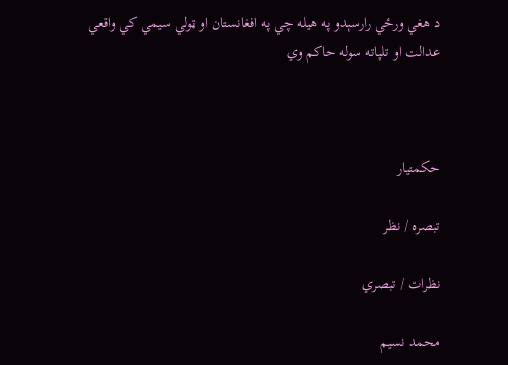د هغي ورځي رارسېدو په هيله چي په افغانستان او ټولي سيمي كي واقعي عدالت او تلپاته سوله حاكم وي



حكمتيار

تبصره / نظر

نظرات / تبصري

محمد نسيم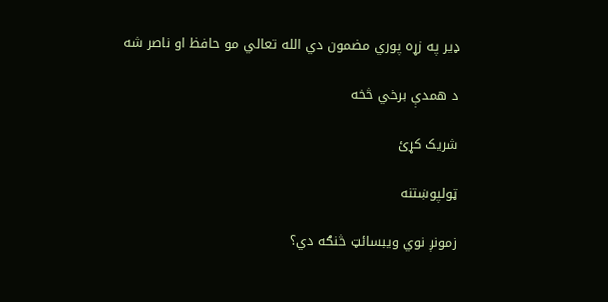ډير په زړه پوري مضمون دي الله تعالي مو حافظ او ناصر شه

د همدې برخي څخه

شریک کړئ

ټولپوښتنه

زمونږ نوي ویبسائټ څنګه دي؟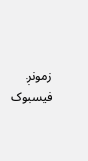زمونږ فيسبوک